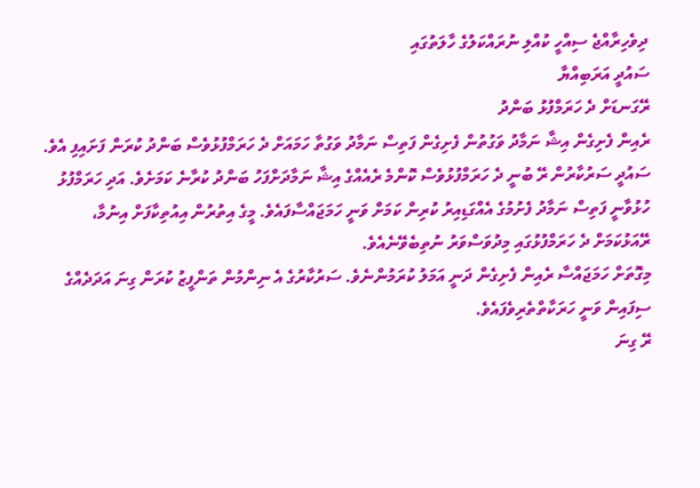ދިވެހިރާއްޖެ ސިއްހީ ކުއްލި ނުރައްކަލުގެ ހާލަތުގައި
ސައުދީ އަރަބިއްޔާ
ރޭގަނޑަށް ދެ ހަރަމްފުޅު ބަންދު
ރެއިން ފެށިގެން އިޝާ ނަމާދު ވަގުތުން ފެށިގެން ފަތިސް ނަމާދު ވަގުތާ ހަމައަށް ދެ ހަރަމްފުޅުވެސް ބަންދު ކުރަން ފަށައިފި އެވެ.
ސައުދީ ސަރުކާރުން ރޭ ބުނީ ދެ ހަރަމްފުޅުވެސް ކޮންމެ ރެއެއްގެ އިޝާ ނަމާދަށްފަހު ބަންދު ކުރާނެ ކަމަށެވެ. އަދި ހަރަމްފުޅު ހުޅުވާނީ ފަތިސް ނަމާދު ފެށުމުގެ އެއްގަޑިއިރު ކުރިން ކަމަށް ވަނީ ހަމަޖައްސާފައެވެ. މީގެ އިތުރުން އިއުތިކާފަށް އިނުމާ، ރޭއަޅުކަމަށް ދެ ހަރަމްފުޅުގައި މިދުވަސްވަރު ނުތިބެވޭނެއެވެ.
މިގޮތަށް ހަމަޖައްސާ ރެއިން ފެށިގެން ދަނީ އަމަލު ކުރަމުންނެވެ. ސަރުކާރުގެ އެ ނިންމުން ތަންފީޒު ކުރަން ގިނަ އަދަދެއްގެ ސިފައިން ވަނީ ހަރަކާތްތެރިވެފައެވެ.
ރޭ ގިނަ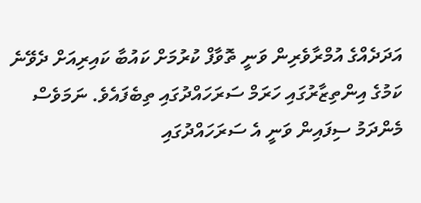އަދަދެއްގެ އުމްރާވެރިން ވަނީ ތޮވާފް ކުރުމަށް ކައުބާ ކައިރިއަށް ދެވޭނެ ކަމުގެ އިންތިޒާރުގައި ހަރަމް ސަރަހައްދުގައި ތިބެފައެވެ. ނަމަވެސް މެންދަމު ސިފައިން ވަނީ އެ ސަރަހައްދުގައި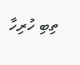ތިބި ހުރިހާ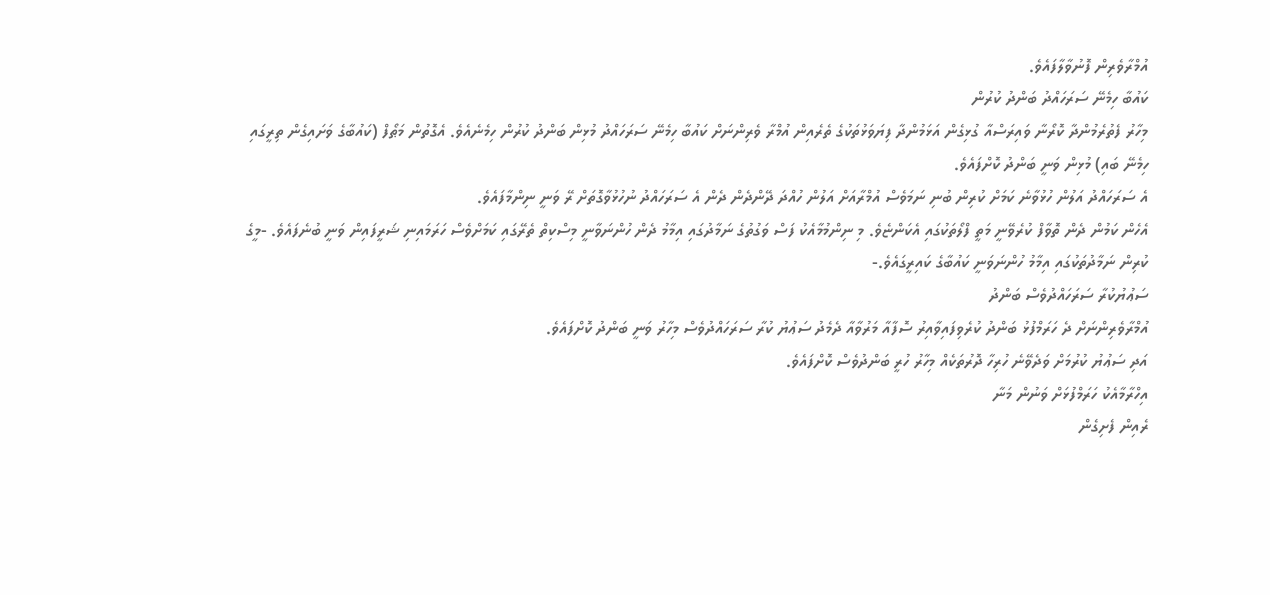އުމްރާވެރިން ފޮނުވާލާފައެވެ.
ކައުބާ ހިމެނޭ ސަރަހައްދު ބަންދު ކުރުން
މިހާރު ފެތުރެމުންދާ ކޮރޯނާ ވައިރަސްއާ ގުޅިގެން އަޅަމުންދާ ފިޔަވަޅުތަކުގެ ތެރެއިން އުމްރާ ވެރިންނަށް ކައުބާ ހިމެނޭ ސަރަހައްދު މުޅިން ބަންދު ކުރުން ހިމެނެއެވެ. އެގޮތުން މަޠޯފް (ކައުބާގެ ވަށައިގެން ތިރީގައި ހިމެނޭ ބައި) މުޅިން ވަނީ ބަންދު ކޮށްފައެވެ.
އެ ސަރަހައްދު އަލުން ހުޅުވާނެ ކަމަށް ކުރިން ބުނި ނަމަވެސް އުމްރާއަށް އަލުން ހުއްދަ ދޭންދެން ދެން އެ ސަރަހައްދު ނުހުޅުވާގޮތަށް ރޭ ވަނީ ނިންމާފައެވެ.
އެހެން ކަމުން ދެން ތޮވާފް ކުރެވޭނީ މަތީ ފްލޯތަކުގައި އެކަންޏެވެ. މި ނިންމުމާއެކު ފަސް ވަގުތުގެ ނަމާދުގައި އިމާމު ދެން ހުންނަވާނީ މިސްކިތް ތެރޭގައި ކަމަށްވެސް ހަރަމައިނި ޝަރީފައިން ވަނީ ބުނެފައެވެ. -މީގެ ކުރިން ނަމާދުތަކުގައި އިމާމު ހުންނަވަނީ ކައުބާގެ ކައިރީގައެވެ.-
ސަޢުޔުކުރާ ސަރަހައްދުވެސް ބަންދު
އުމްރާވެރިންނަށް ދެ ހަރަމްފުޅު ބަންދު ކުރެވިފައިވާއިރު ސޮފާއާ މަރުވާއާ ދެމެދު ސަޢުޔު ކުރާ ސަރަހައްދުވެސް މިހާރު ވަނީ ބަންދު ކޮށްފައެވެ.
އަދި ސަޢުޔު ކުރުމަށް ވަދެވޭނެ ހުރިހާ ދޮރުތަކެއް މިހާރު ހުރީ ބަންދުވެސް ކޮށްފައެވެ.
އިހްރާމާއެކު ހަރަމްފުޅަށް ވަނުން މަނާ
ރެއިން ފެށިގެން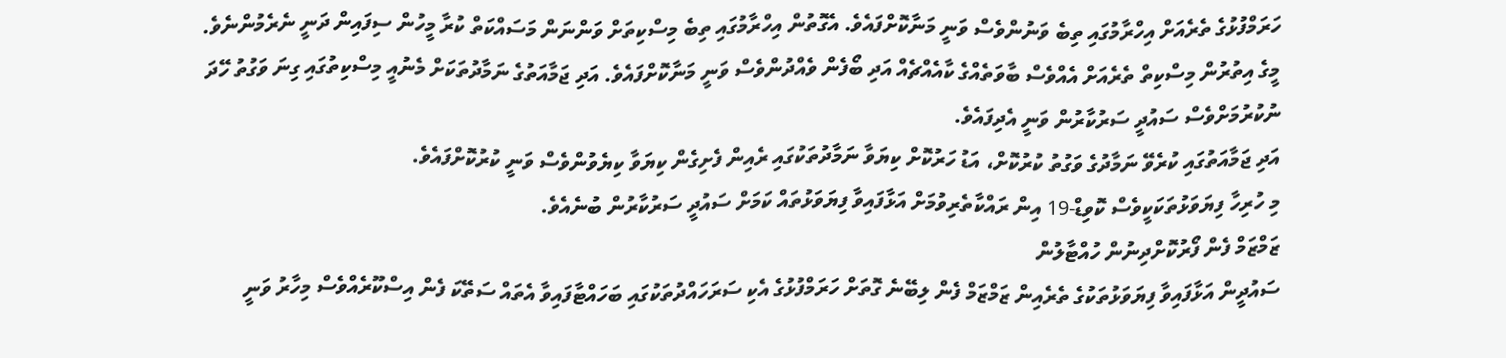ހަރަމްފުޅުގެ ތެރެއަށް އިހްރާމުގައި ތިބެ ވަނުންވެސް ވަނީ މަނާކޮށްފައެވެ. އެގޮތުން އިހްރާމުގައި ތިބެ މިސްކިތަށް ވަންނަން މަސައްކަތް ކުރާ މީހުން ސިފައިން ދަނީ ނެރެމުންނެވެ.
މީގެ އިތުރުން މިސްކިތް ތެރެއަށް އެއްވެސް ބާވަތެއްގެ ކާއެއްޗެއް އަދި ބޯފެން ވެއްދުންވެސް ވަނީ މަނާކޮށްފައެވެ. އަދި ޖަމާއަތުގެ ނަމާދުތަކަށް މެނުއީ މިސްކިތުގައި ގިނަ ވަގުތު ހޭދަ ނުކުރުމަށްވެސް ސައުދީ ސަރުކާރުން ވަނީ އެދިފައެވެ.
އަދި ޖަމާއަތުގައި ކުރެވޭ ނަމާދުގެ ވަގުތު ކުރުކޮށް، އަޑު ހަރުކޮށް ކިޔަވާ ނަމާދުތަކުގައި ރެއިން ފެށިގެން ކިޔަވާ ކިޔެވުންވެސް ވަނީ ކުރުކޮށްފައެވެ.
މި ހުރިހާ ފިޔަވަޅުތަކަކީވެސް ކޮވިޑް-19 އިން ރައްކާތެރިވުމަށް އަޅާފައިވާ ފިޔަވަޅުތައް ކަމަށް ސައުދީ ސަރުކާރުން ބުނެއެވެ.
ޒަމްޒަމް ފެން ފޯރުކޮށްދިނުން ހުއްޓާލުން
ސައުދީން އަޅާފައިވާ ފިޔަވަޅުތަކުގެ ތެރެއިން ޒަމްޒަމް ފެން ލިބޭނެ ގޮތަށް ހަރަމްފުޅުގެ އެކި ސަރަހައްދުތަކުގައި ބަހައްޓާފައިވާ އެތައް ސަތޭކަ ފެން އިސްކޫރެއްވެސް މިހާރު ވަނީ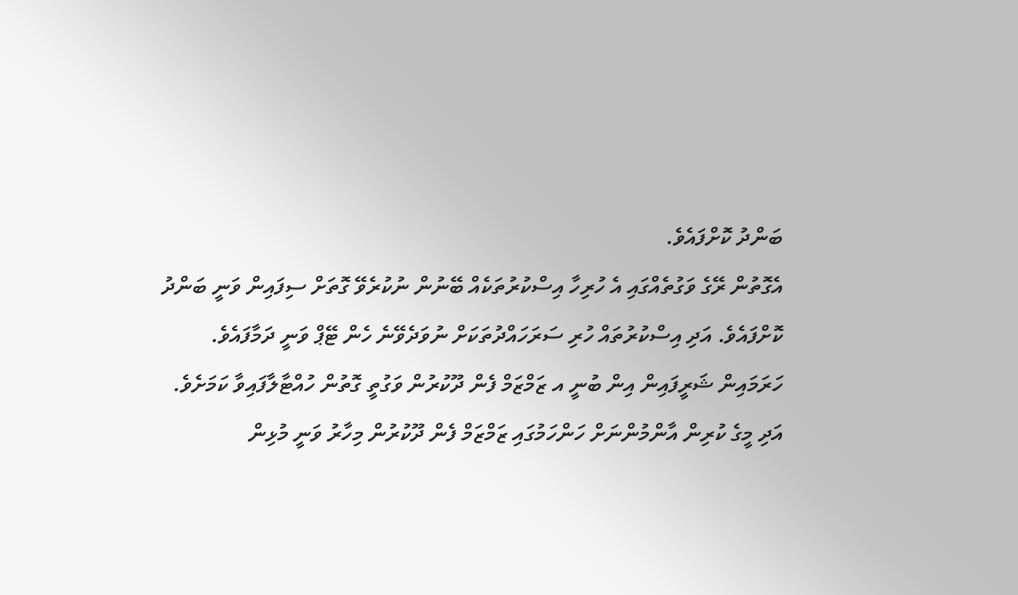ބަންދު ކޮށްފައެވެ.
އެގޮތުން ރޭގެ ވަގުތެއްގައި އެ ހުރިހާ އިސްކުރުތަކެއް ބޭނުން ނުކުރެވޭ ގޮތަށް ސިފައިން ވަނީ ބަންދު ކޮށްފައެވެ. އަދި އިސްކުރުތައް ހުރި ސަރަހައްދުތަކަށް ނުވަދެވޭނެ ހެން ޓޭޕް ވަނީ ދަމާފައެވެ.
ހަރަމައިން ޝަރީފައިން އިން ބުނީ އ ޒަމްޒަމް ފެން ދޫކުރުން ވަގުތީ ގޮތުން ހުއްޓާލާފައިވާ ކަމަށެވެ.
އަދި މީގެ ކުރިން އާންމުންނަށް ހަންހަމުގައި ޒަމްޒަމް ފެން ދޫކުރުން މިހާރު ވަނީ މުޅިން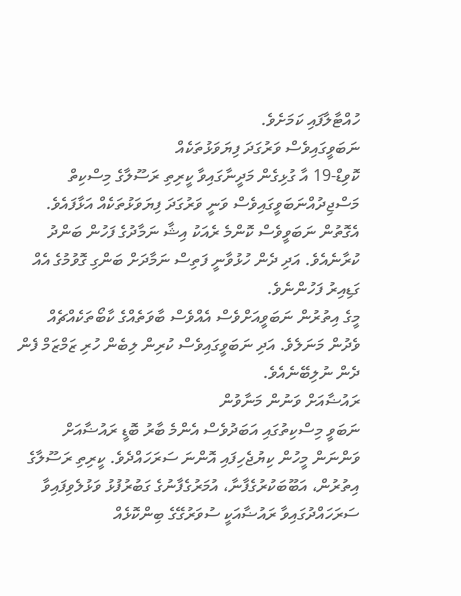ހުއްޓާލާފައި ކަމަށެވެ.
ނަބަވީގައިވެސް ވަރުގަދަ ފިޔަވަޅުތަކެއް
ކޮވިޑް-19 އާ ގުޅިގެން މަދީނާގައިވާ ކީރިތި ރަސޫލާގެ މިސްކިތް މަސްޖިދުއްނަބަވީގައިވެސް ވަނީ ވަރުގަދަ ފިޔަވަޅުތަކެއް އަޅާފައެވެ.
އެގޮތުން ނަބަވީވެސް ކޮންމެ ރެއަކު އިޝާ ނަމާދުގެ ފަހުން ބަންދު ކުރާނެއެވެ. އަދި ދެން ހުޅުވާނީ ފަތިސް ނަމާދަށް ބަންގި ގޮވުމުގެ އެއް ގަޑިއިރު ފަހުންނެވެ.
މީގެ އިތުރުން ނަބަވީއަށްވެސް އެއްވެސް ބާވަތެއްގެ ކާބޯތަކެއްޗެއް ވެދުން މަނަލެވެ. އަދި ނަބަވީގައިވެސް ކުރިން ލިބެން ހުރި ޒަމްޒަމް ފެން ދެން ނުލިބޭނެއެވެ.
ރައުޟާއަށް ވަނުން މަނާވުން
ނަބަވީ މިސްކިތުގައި އަބަދުވެސް އެންމެ ބާރު ބޮޑީ ރައުޟާއަށް ވަންނަން މީހުން ކިޔުޖެހިފައި އޮންނަ ސަރަހައްދެވެ. ކީރިތި ރަސޫލާގެ އިތުރުން، އަބޫބަކުރުގެފާނާ، އުމަރުގެފާނުގެ ގަބުރުފުޅު ވަޅުލެވިފައިވާ ސަރަހައްދުގައިވާ ރައުޟާއަކީ ސުވަރުގޭގެ ބިންކޮޅެއް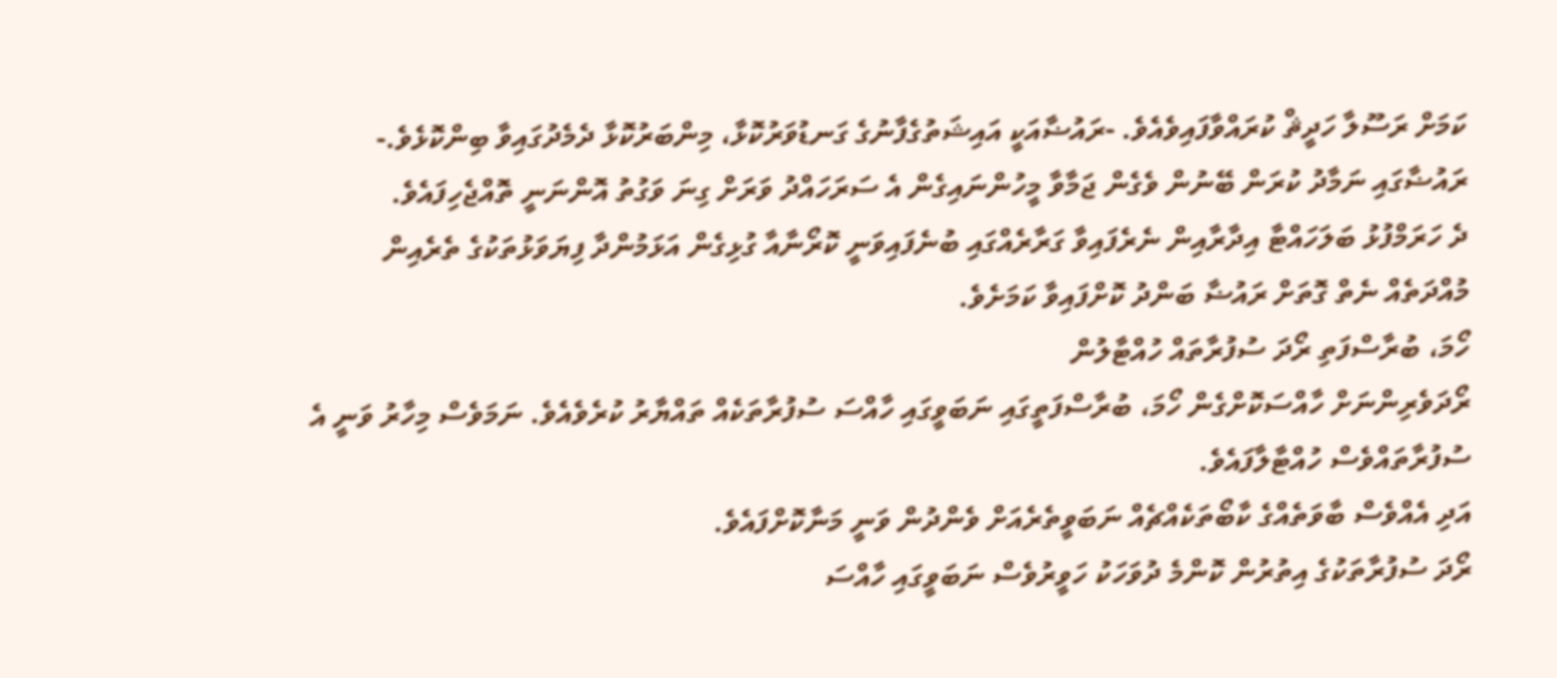ކަމަށް ރަސޫލާ ހަދީޘް ކުރައްވާފައިވެއެވެ. -ރައުޟާއަކީ އައިޝަތުގެފާނުގެ ގަނޑުވަރުކޮޅާ، މިންބަރުކޮޅާ ދެމެދުގައިވާ ބިންކޮޅެވެ.-
ރައުޟާގައި ނަމާދު ކުރަން ބޭނުން ވެގެން ޖަމާވާ މީހުންނައިގެން އެ ސަރަހައްދު ވަރަށް ގިނަ ވަގުތު އޮންނަނީ ތޮއްޖެހިފައެވެ.
ދެ ހަރަމްފުޅު ބަލަހައްޓާ އިދާރާއިން ނެރެފައިވާ ގަރާރެއްގައި ބުނެފައިވަނީ ކޮރޯނާއާ ގުޅިގެން އަޅަމުންދާ ފިޔަވަޅުތަކުގެ ތެރެއިން މުއްދަތެއް ނެތް ގޮތަށް ރައުޟާ ބަންދު ކޮށްފައިވާ ކަމަށެވެ.
ހޯމަ، ބުރާސްފަތި ރޯދަ ސުފުރާތައް ހުއްޓާލުން
ރޯދަވެރިންނަށް ހާއްސަކޮށްގެން ހޯމަ، ބުރާސްފަތީގައި ނަބަވީގައި ހާއްސަ ސުފުރާތަކެއް ތައްޔާރު ކުރެވެއެވެ. ނަމަވެސް މިހާރު ވަނީ އެ ސުފުރާތައްވެސް ހުއްޓާލާފައެވެ.
އަދި އެއްވެސް ބާވަތެއްގެ ކާބޯތަކެއްޗެއް ނަބަވީތެރެއަށް ވެންދުން ވަނީ މަނާކޮށްފައެވެ.
ރޯދަ ސުފުރާތަކުގެ އިތުރުން ކޮންމެ ދުވަހަކު ހަވީރުވެސް ނަބަވީގައި ހާއްސަ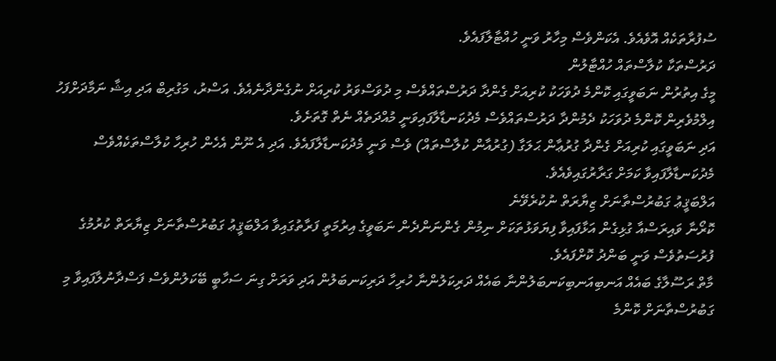ސުފުރާތަކެއް އޮވެއެވެ. އެކަންވެސް މިހާރު ވަނީ ހުއްޓާލާފައެވެ.
ދަރުސްތަކާ ކުލާސްތައް ހުއްޓާލުން
މީގެ އިތުރުން ނަބަވީގައި ކޮންމެ ދުވަހަކު ކުރިއަށް ގެންދާ ދަރުސްތައްވެސް މި ދުވަސްވަރު ކުރިއަށް ނުގެންދާނެއެވެ. އަސްރު، މަގުރިބް އަދި އިޝާ ނަމާދަށްފަހު އިލްމުވެރިން ކޮންމެ ދުވަހަކު ދެމުންދާ ދަރުސްތައްވެސް މެދުކަނޑާލާފައިވަނީ މުއްދަތެއް ނެތް ގޮތަށެވެ.
އަދި ނަބަވީގައި ކުރިއަށް ގެންދާ ގުރުޢާން ޙަލަގާ (ގުރުއާން ކުލާސްތައް) ވެސް ވަނީ މެދުކަނޑާލާފައެވެ. އަދި އެ ނޫން އެހެން ހުރިހާ ކުލާސްތަކެއްވެސް މެދުކަނޑާލާފައިވާ ކަމަށް ގަރާރުގައިވެއެވެ.
އަލްބަޤީޢު ގަބުރުސްތާނަށް ޒިޔާރަތް ނުކުރެވޭނެ
ކޮރޯނާ ވައިރަސްއާ ގުޅިގެން އަޅާފައިވާ ފިޔަވަޅުތަކަށް ނިމުން ގެންނަންދެން ނަބަވީގެ އިރުމަތީ ފަރާތުގައިވާ އަލްބަޤީޢު ގަބުރުސްތާނަށް ޒިޔާރަތް ކުރުމުގެ ފުރުސަތުވެސް ވަނީ ބަންދު ކޮށްފައެވެ.
މާތް ރަސޫލާގެ ބައެއް އަނބިއަނބިކަނބަލުންނާ ބައެއް ދަރިކަލުންނާ ހުރިހާ ދަރިކަނބަލުން އަދި ވަރަށް ގިނަ ސަހާބީ ބޭކަލުންވެސް ފަސްދާނުލާފައިވާ މި ގަބުރުސްތާނަށް ކޮންމެ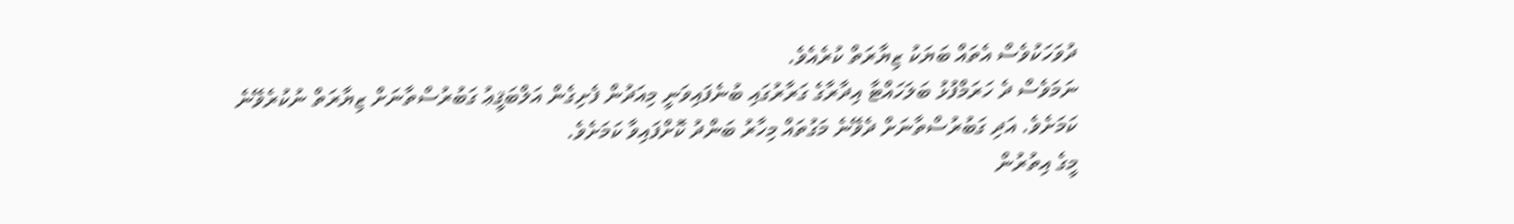ދުވަހަކުވެސް އެތައް ބަޔަކު ޒިޔާރަތް ކުރެއެވެ.
ނަމަވެސް ދެ ހަރަމްފުޅު ބަލަހައްޓާ އިދާރާގެ ގަރާރުގައި ބުނެފައިވަނީ މިއަދުން ފެށިގެން އަލްބަޤީޢު ގަބުރުސްތާނަށް ޒިޔާރަތް ނުކުރެވޭނެ ކަމަށެވެ. އަދި ގަބުރުސްތާނަށް ދެވޭނެ މަގުތައް މިހާރު ބަންދު ކޮށްފައިވާ ކަމަށެވެ.
މީގެ އިތުރުން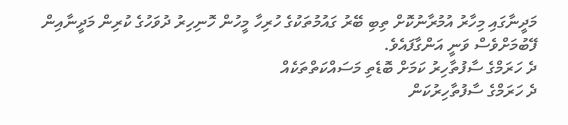މަދީނާގައި މިހާރު އުމުރާނުކޮށް ތިބި ބޭރު ގައުމުތަކުގެ ހުރިހާ މީހުން ހޮނިހިރު ދުވަހުގެ ކުރިން މަދީނާއިން ފޭބުމަށްވެސް ވަނީ އަންގާފައެވެ.
ދެ ހަރަމްގެ ސާފުތާހިރު ކަމަށް ބޮޑެތި މަސައްކަތްތަކެއް
ދެ ހަރަމްގެ ސާފުތާހިރުކަން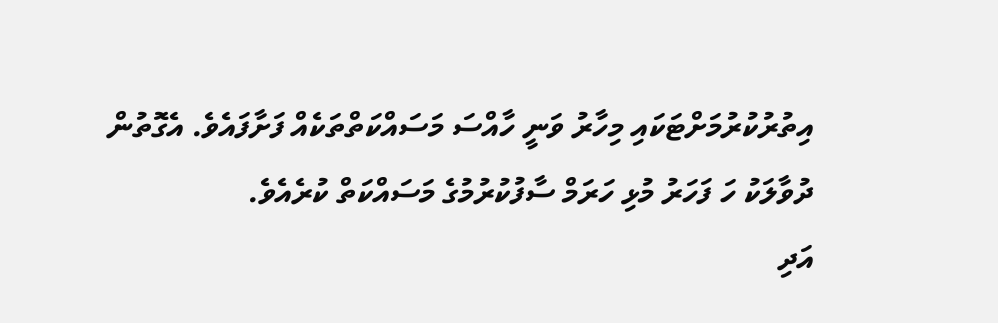އިތުރުކުރުމަށްޓަކައި މިހާރު ވަނީ ހާއްސަ މަސައްކަތްތަކެއް ފަށާފައެވެ. އެގޮތުން ދުވާލަކު ހަ ފަހަރު މުޅި ހަރަމް ސާފުކުރުމުގެ މަސައްކަތް ކުރެއެވެ.
އަދި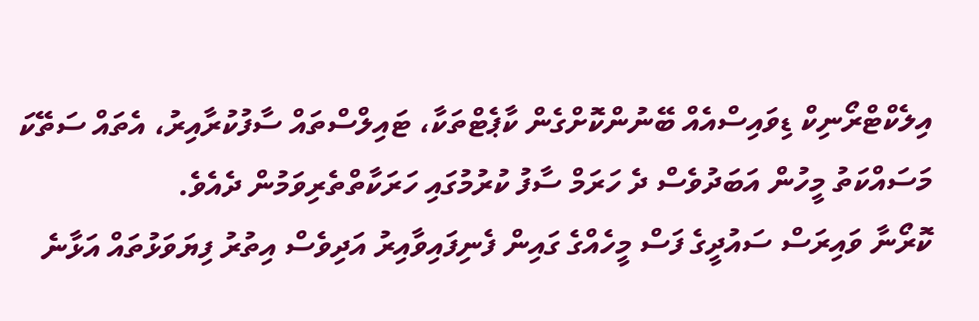އިލެކްޓްރޯނިކް ޑިވައިސްއެއް ބޭނުންކޮށްގެން ކާޕެޓްތަކާ، ޓައިލްސްތައް ސާފުކުރާއިރު، އެތައް ސަތޭކަ މަސައްކަތު މީހުން އަބަދުވެސް ދެ ހަރަމް ސާފު ކުރުމުގައި ހަރަކާތްތެރިވަމުން ދެއެވެ.
ކޮރޯނާ ވައިރަސް ސައުދީގެ ފަސް މީހެއްގެ ގައިން ފެނިފައިވާއިރު އަދިވެސް އިތުރު ފިޔަވަޅުތައް އަޅާނެ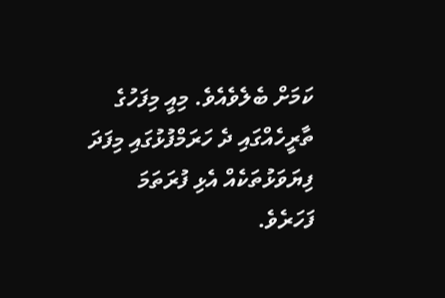ކަމަށް ބެލެވެއެވެ. މިއީ މިފަހުގެ ތާރީހެއްގައި ދެ ހަރަމްފުޅުގައި މިފަދަ ފިޔަވަޅުތަކެއް އެޅި ފުރަތަމަ ފަހަރެވެ.